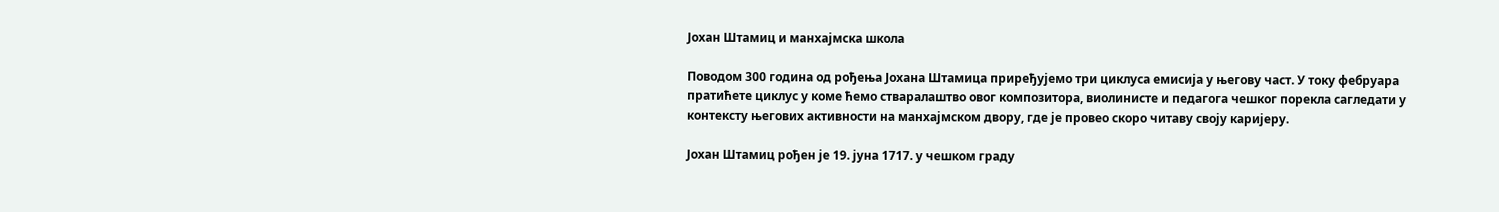Јохан Штамиц и манхајмска школа

Поводом 300 година од рођења Јохана Штамица приређујемо три циклуса емисија у његову част. У току фебруара пратићете циклус у коме ћемо стваралаштво овог композитора, виолинисте и педагога чешког порекла сагледати у контексту његових активности на манхајмском двору, где је провео скоро читаву своју каријеру.

Јохан Штамиц рођен је 19. јуна 1717. у чешком граду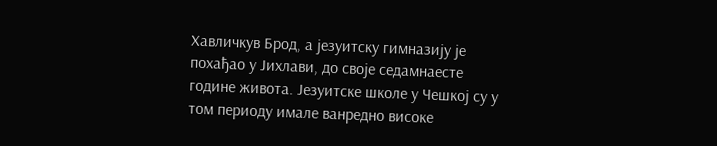Хавличкув Брод, а језуитску гимназију је похађао у Јихлави, до своје седамнаесте године живота. Језуитске школе у Чешкој су у том периоду имале ванредно високе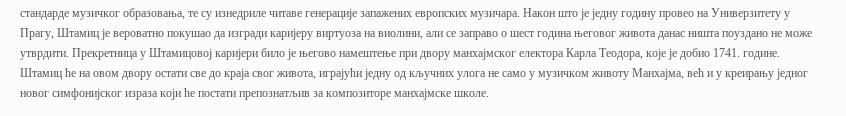стандарде музичког образовања, те су изнедриле читаве генерације запажених европских музичара. Након што је једну годину провео на Универзитету у Прагу, Штамиц је вероватно покушао да изгради каријеру виртуоза на виолини, али се заправо о шест година његовог живота данас ништа поуздано не може утврдити. Прекретница у Штамицовој каријери било је његово намештење при двору манхајмског електора Карла Теодора, које је добио 1741. године. Штамиц ће на овом двору остати све до краја свог живота, играјући једну од кључних улога не само у музичком животу Манхајма, већ и у креирању једног новог симфонијског израза који ће постати препознатљив за композиторе манхајмске школе.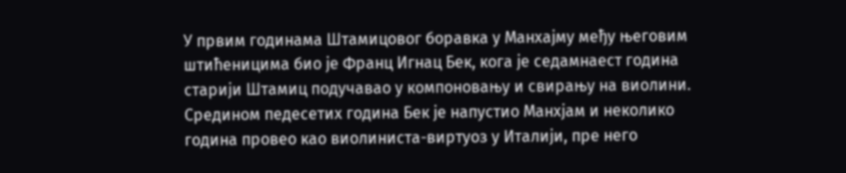У првим годинама Штамицовог боравка у Манхајму међу његовим штићеницима био је Франц Игнац Бек, кога је седамнаест година старији Штамиц подучавао у компоновању и свирању на виолини. Средином педесетих година Бек је напустио Манхјам и неколико година провео као виолиниста-виртуоз у Италији, пре него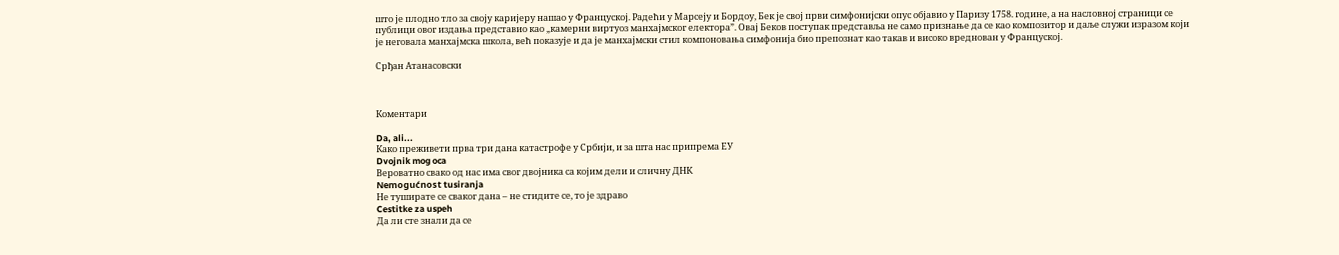што је плодно тло за своју каријеру нашао у Француској. Радећи у Марсеју и Бордоу, Бек је свој први симфонијски опус објавио у Паризу 1758. године, а на насловној страници се публици овог издања представио као „камерни виртуоз манхајмског електора”. Овај Беков поступак представља не само признање да се као композитор и даље служи изразом који је неговала манхајмска школа, већ показује и да је манхајмски стил компоновања симфонија био препознат као такав и високо вреднован у Француској.

Срђан Атанасовски



Коментари

Da, ali...
Како преживети прва три дана катастрофе у Србији, и за шта нас припрема ЕУ
Dvojnik mog oca
Вероватно свако од нас има свог двојника са којим дели и сличну ДНК
Nemogućnost tusiranja
Не туширате се сваког дана – не стидите се, то је здраво
Cestitke za uspeh
Да ли сте знали да се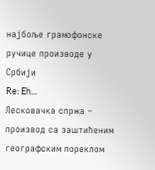најбоље грамофонске ручице производе у Србији
Re: Eh...
Лесковачка спржа – производ са заштићеним географским пореклом